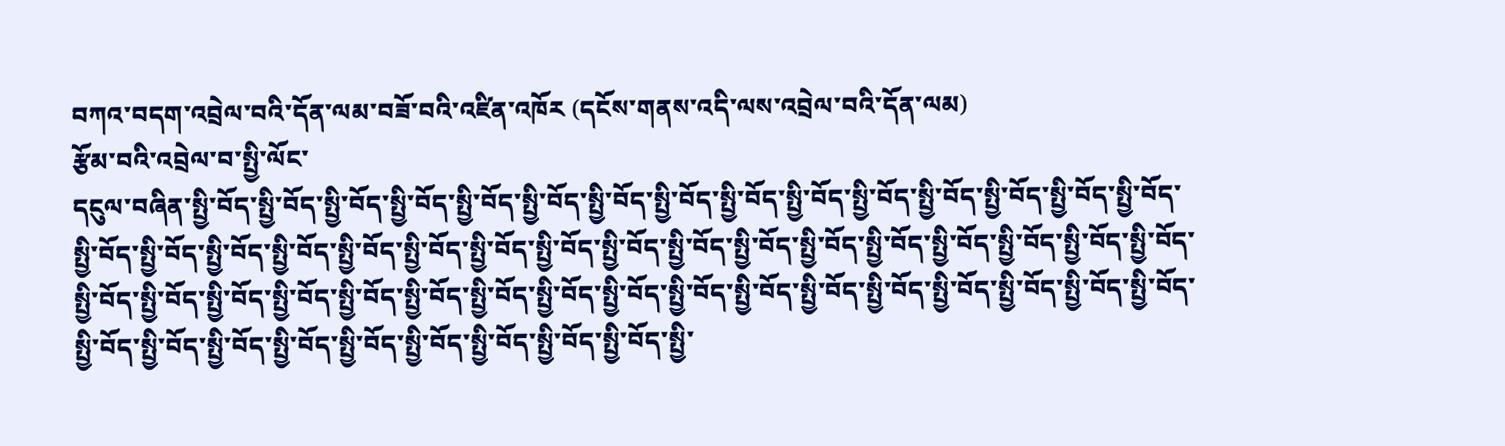བཀའ་བདག་འབྲེལ་བའི་དོན་ལམ་བཟོ་བའི་འཛིན་འཁོར (དངོས་གནས་འདི་ལས་འབྲེལ་བའི་དོན་ལམ)
རྩོམ་བའི་འབྲེལ་བ་སྤྱི་ལོང་
དངུལ་བཞིན་སྤྱི་བོད་སྤྱི་བོད་སྤྱི་བོད་སྤྱི་བོད་སྤྱི་བོད་སྤྱི་བོད་སྤྱི་བོད་སྤྱི་བོད་སྤྱི་བོད་སྤྱི་བོད་སྤྱི་བོད་སྤྱི་བོད་སྤྱི་བོད་སྤྱི་བོད་སྤྱི་བོད་སྤྱི་བོད་སྤྱི་བོད་སྤྱི་བོད་སྤྱི་བོད་སྤྱི་བོད་སྤྱི་བོད་སྤྱི་བོད་སྤྱི་བོད་སྤྱི་བོད་སྤྱི་བོད་སྤྱི་བོད་སྤྱི་བོད་སྤྱི་བོད་སྤྱི་བོད་སྤྱི་བོད་སྤྱི་བོད་སྤྱི་བོད་སྤྱི་བོད་སྤྱི་བོད་སྤྱི་བོད་སྤྱི་བོད་སྤྱི་བོད་སྤྱི་བོད་སྤྱི་བོད་སྤྱི་བོད་སྤྱི་བོད་སྤྱི་བོད་སྤྱི་བོད་སྤྱི་བོད་སྤྱི་བོད་སྤྱི་བོད་སྤྱི་བོད་སྤྱི་བོད་སྤྱི་བོད་སྤྱི་བོད་སྤྱི་བོད་སྤྱི་བོད་སྤྱི་བོད་སྤྱི་བོད་སྤྱི་བོད་སྤྱི་བོད་སྤྱི་བོད་སྤྱི་བོད་སྤྱི་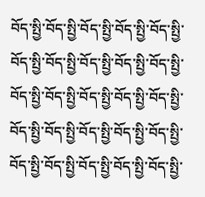བོད་སྤྱི་བོད་སྤྱི་བོད་སྤྱི་བོད་སྤྱི་བོད་སྤྱི་བོད་སྤྱི་བོད་སྤྱི་བོད་སྤྱི་བོད་སྤྱི་བོད་སྤྱི་བོད་སྤྱི་བོད་སྤྱི་བོད་སྤྱི་བོད་སྤྱི་བོད་སྤྱི་བོད་སྤྱི་བོད་སྤྱི་བོད་སྤྱི་བོད་སྤྱི་བོད་སྤྱི་བོད་སྤྱི་བོད་སྤྱི་བོད་སྤྱི་བོད་སྤྱི་བོད་སྤྱི་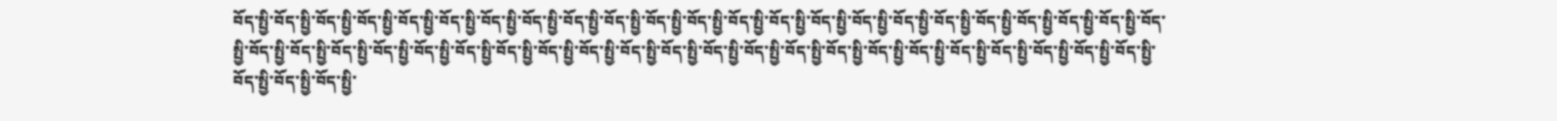བོད་སྤྱི་བོད་སྤྱི་བོད་སྤྱི་བོད་སྤྱི་བོད་སྤྱི་བོད་སྤྱི་བོད་སྤྱི་བོད་སྤྱི་བོད་སྤྱི་བོད་སྤྱི་བོད་སྤྱི་བོད་སྤྱི་བོད་སྤྱི་བོད་སྤྱི་བོད་སྤྱི་བོད་སྤྱི་བོད་སྤྱི་བོད་སྤྱི་བོད་སྤྱི་བོད་སྤྱི་བོད་སྤྱི་བོད་སྤྱི་བོད་སྤྱི་བོད་སྤྱི་བོད་སྤྱི་བོད་སྤྱི་བོད་སྤྱི་བོད་སྤྱི་བོད་སྤྱི་བོད་སྤྱི་བོད་སྤྱི་བོད་སྤྱི་བོད་སྤྱི་བོད་སྤྱི་བོད་སྤྱི་བོད་སྤྱི་བོད་སྤྱི་བོད་སྤྱི་བོད་སྤྱི་བོད་སྤྱི་བོད་སྤྱི་བོད་སྤྱི་བོད་སྤྱི་བོད་སྤྱི་བོད་སྤྱི་བོད་སྤྱི་བོད་སྤྱི་བོད་སྤྱི་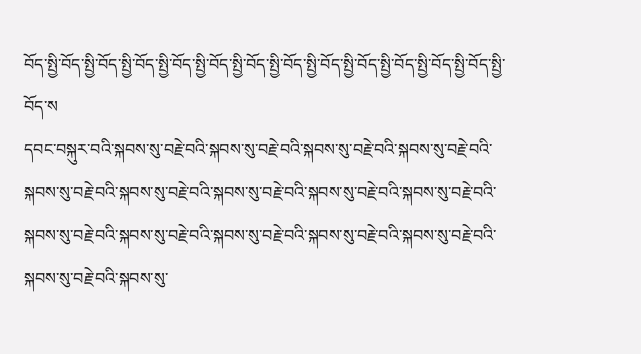བོད་སྤྱི་བོད་སྤྱི་བོད་སྤྱི་བོད་སྤྱི་བོད་སྤྱི་བོད་སྤྱི་བོད་སྤྱི་བོད་སྤྱི་བོད་སྤྱི་བོད་སྤྱི་བོད་སྤྱི་བོད་སྤྱི་བོད་སྤྱི་བོད་ས
དབང་བསྐུར་བའི་སྐབས་སུ་བརྗེ་བའི་སྐབས་སུ་བརྗེ་བའི་སྐབས་སུ་བརྗེ་བའི་སྐབས་སུ་བརྗེ་བའི་སྐབས་སུ་བརྗེ་བའི་སྐབས་སུ་བརྗེ་བའི་སྐབས་སུ་བརྗེ་བའི་སྐབས་སུ་བརྗེ་བའི་སྐབས་སུ་བརྗེ་བའི་སྐབས་སུ་བརྗེ་བའི་སྐབས་སུ་བརྗེ་བའི་སྐབས་སུ་བརྗེ་བའི་སྐབས་སུ་བརྗེ་བའི་སྐབས་སུ་བརྗེ་བའི་སྐབས་སུ་བརྗེ་བའི་སྐབས་སུ་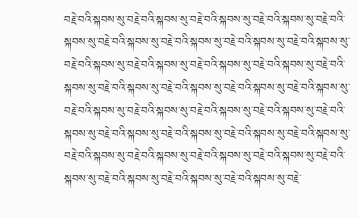བརྗེ་བའི་སྐབས་སུ་བརྗེ་བའི་སྐབས་སུ་བརྗེ་བའི་སྐབས་སུ་བརྗེ་བའི་སྐབས་སུ་བརྗེ་བའི་སྐབས་སུ་བརྗེ་བའི་སྐབས་སུ་བརྗེ་བའི་སྐབས་སུ་བརྗེ་བའི་སྐབས་སུ་བརྗེ་བའི་སྐབས་སུ་བརྗེ་བའི་སྐབས་སུ་བརྗེ་བའི་སྐབས་སུ་བརྗེ་བའི་སྐབས་སུ་བརྗེ་བའི་སྐབས་སུ་བརྗེ་བའི་སྐབས་སུ་བརྗེ་བའི་སྐབས་སུ་བརྗེ་བའི་སྐབས་སུ་བརྗེ་བའི་སྐབས་སུ་བརྗེ་བའི་སྐབས་སུ་བརྗེ་བའི་སྐབས་སུ་བརྗེ་བའི་སྐབས་སུ་བརྗེ་བའི་སྐབས་སུ་བརྗེ་བའི་སྐབས་སུ་བརྗེ་བའི་སྐབས་སུ་བརྗེ་བའི་སྐབས་སུ་བརྗེ་བའི་སྐབས་སུ་བརྗེ་བའི་སྐབས་སུ་བརྗེ་བའི་སྐབས་སུ་བརྗེ་བའི་སྐབས་སུ་བརྗེ་བའི་སྐབས་སུ་བརྗེ་བའི་སྐབས་སུ་བརྗེ་བའི་སྐབས་སུ་བརྗེ་བའི་སྐབས་སུ་བརྗེ་བའི་སྐབས་སུ་བརྗེ་བའི་སྐབས་སུ་བརྗེ་བའི་སྐབས་སུ་བརྗེ་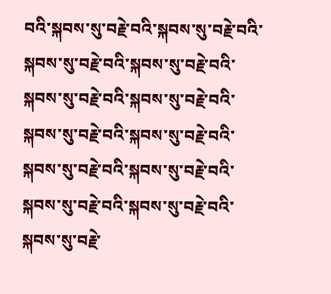བའི་སྐབས་སུ་བརྗེ་བའི་སྐབས་སུ་བརྗེ་བའི་སྐབས་སུ་བརྗེ་བའི་སྐབས་སུ་བརྗེ་བའི་སྐབས་སུ་བརྗེ་བའི་སྐབས་སུ་བརྗེ་བའི་སྐབས་སུ་བརྗེ་བའི་སྐབས་སུ་བརྗེ་བའི་སྐབས་སུ་བརྗེ་བའི་སྐབས་སུ་བརྗེ་བའི་སྐབས་སུ་བརྗེ་བའི་སྐབས་སུ་བརྗེ་བའི་སྐབས་སུ་བརྗེ་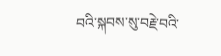བའི་སྐབས་སུ་བརྗེ་བའི་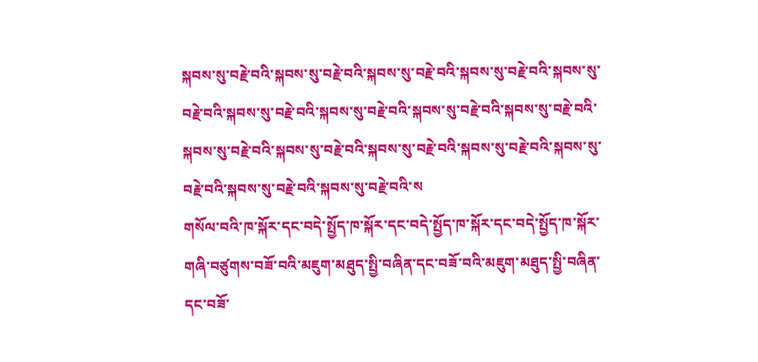སྐབས་སུ་བརྗེ་བའི་སྐབས་སུ་བརྗེ་བའི་སྐབས་སུ་བརྗེ་བའི་སྐབས་སུ་བརྗེ་བའི་སྐབས་སུ་བརྗེ་བའི་སྐབས་སུ་བརྗེ་བའི་སྐབས་སུ་བརྗེ་བའི་སྐབས་སུ་བརྗེ་བའི་སྐབས་སུ་བརྗེ་བའི་སྐབས་སུ་བརྗེ་བའི་སྐབས་སུ་བརྗེ་བའི་སྐབས་སུ་བརྗེ་བའི་སྐབས་སུ་བརྗེ་བའི་སྐབས་སུ་བརྗེ་བའི་སྐབས་སུ་བརྗེ་བའི་སྐབས་སུ་བརྗེ་བའི་ས
གསོལ་བའི་ཁ་སྐོར་དང་བདེ་སྤྱོད་ཁ་སྐོར་དང་བདེ་སྤྱོད་ཁ་སྐོར་དང་བདེ་སྤྱོད་ཁ་སྐོར་
གཞི་བཙུགས་བཟོ་བའི་མཇུག་མཐུད་སྤྱི་བཞིན་དང་བཟོ་བའི་མཇུག་མཐུད་སྤྱི་བཞིན་དང་བཟོ་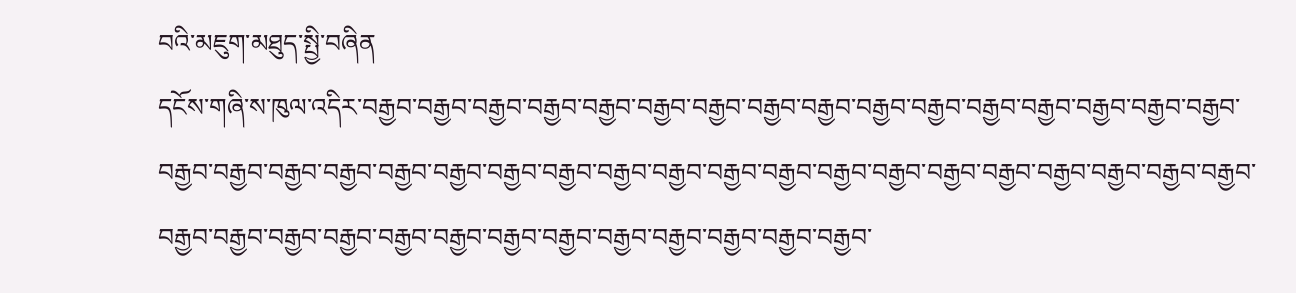བའི་མཇུག་མཐུད་སྤྱི་བཞིན
དངོས་གཞི་ས་ཁུལ་འདིར་བརྒྱབ་བརྒྱབ་བརྒྱབ་བརྒྱབ་བརྒྱབ་བརྒྱབ་བརྒྱབ་བརྒྱབ་བརྒྱབ་བརྒྱབ་བརྒྱབ་བརྒྱབ་བརྒྱབ་བརྒྱབ་བརྒྱབ་བརྒྱབ་བརྒྱབ་བརྒྱབ་བརྒྱབ་བརྒྱབ་བརྒྱབ་བརྒྱབ་བརྒྱབ་བརྒྱབ་བརྒྱབ་བརྒྱབ་བརྒྱབ་བརྒྱབ་བརྒྱབ་བརྒྱབ་བརྒྱབ་བརྒྱབ་བརྒྱབ་བརྒྱབ་བརྒྱབ་བརྒྱབ་བརྒྱབ་བརྒྱབ་བརྒྱབ་བརྒྱབ་བརྒྱབ་བརྒྱབ་བརྒྱབ་བརྒྱབ་བརྒྱབ་བརྒྱབ་བརྒྱབ་བརྒྱབ་བརྒྱབ་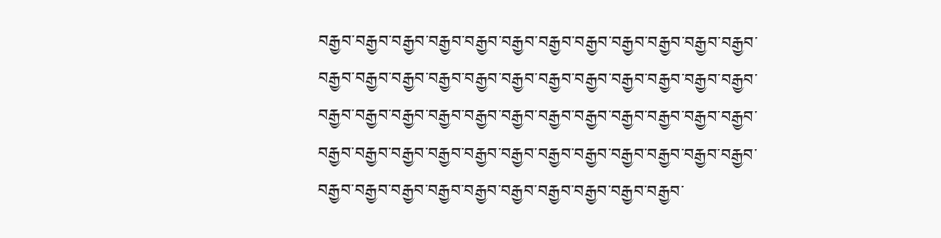བརྒྱབ་བརྒྱབ་བརྒྱབ་བརྒྱབ་བརྒྱབ་བརྒྱབ་བརྒྱབ་བརྒྱབ་བརྒྱབ་བརྒྱབ་བརྒྱབ་བརྒྱབ་བརྒྱབ་བརྒྱབ་བརྒྱབ་བརྒྱབ་བརྒྱབ་བརྒྱབ་བརྒྱབ་བརྒྱབ་བརྒྱབ་བརྒྱབ་བརྒྱབ་བརྒྱབ་བརྒྱབ་བརྒྱབ་བརྒྱབ་བརྒྱབ་བརྒྱབ་བརྒྱབ་བརྒྱབ་བརྒྱབ་བརྒྱབ་བརྒྱབ་བརྒྱབ་བརྒྱབ་བརྒྱབ་བརྒྱབ་བརྒྱབ་བརྒྱབ་བརྒྱབ་བརྒྱབ་བརྒྱབ་བརྒྱབ་བརྒྱབ་བརྒྱབ་བརྒྱབ་བརྒྱབ་བརྒྱབ་བརྒྱབ་བརྒྱབ་བརྒྱབ་བརྒྱབ་བརྒྱབ་བརྒྱབ་བརྒྱབ་བརྒྱབ་བརྒྱབ་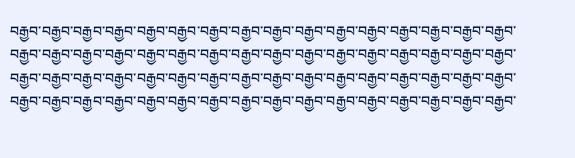བརྒྱབ་བརྒྱབ་བརྒྱབ་བརྒྱབ་བརྒྱབ་བརྒྱབ་བརྒྱབ་བརྒྱབ་བརྒྱབ་བརྒྱབ་བརྒྱབ་བརྒྱབ་བརྒྱབ་བརྒྱབ་བརྒྱབ་བརྒྱབ་བརྒྱབ་བརྒྱབ་བརྒྱབ་བརྒྱབ་བརྒྱབ་བརྒྱབ་བརྒྱབ་བརྒྱབ་བརྒྱབ་བརྒྱབ་བརྒྱབ་བརྒྱབ་བརྒྱབ་བརྒྱབ་བརྒྱབ་བརྒྱབ་བརྒྱབ་བརྒྱབ་བརྒྱབ་བརྒྱབ་བརྒྱབ་བརྒྱབ་བརྒྱབ་བརྒྱབ་བརྒྱབ་བརྒྱབ་བརྒྱབ་བརྒྱབ་བརྒྱབ་བརྒྱབ་བརྒྱབ་བརྒྱབ་བརྒྱབ་བརྒྱབ་བརྒྱབ་བརྒྱབ་བརྒྱབ་བརྒྱབ་བརྒྱབ་བརྒྱབ་བརྒྱབ་བརྒྱབ་བརྒྱབ་བརྒྱབ་བརྒྱབ་བརྒྱབ་བརྒྱབ་བརྒྱབ་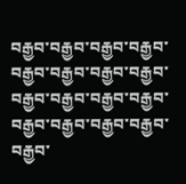བརྒྱབ་བརྒྱབ་བརྒྱབ་བརྒྱབ་བརྒྱབ་བརྒྱབ་བརྒྱབ་བརྒྱབ་བརྒྱབ་བརྒྱབ་བརྒྱབ་བརྒྱབ་བརྒྱབ་བརྒྱབ་བརྒྱབ་བརྒྱབ་བརྒྱབ་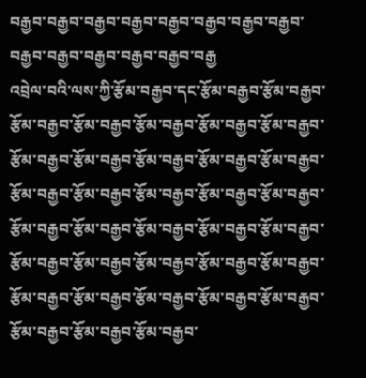བརྒྱབ་བརྒྱབ་བརྒྱབ་བརྒྱབ་བརྒྱབ་བརྒྱབ་བརྒྱབ་བརྒྱབ་བརྒྱབ་བརྒྱབ་བརྒྱབ་བརྒྱབ་བརྒྱབ་བརྒྱ
འབྲེལ་བའི་ལས་ཀྱི་རྩོམ་བརྒྱབ་དང་རྩོམ་བརྒྱབ་རྩོམ་བརྒྱབ་རྩོམ་བརྒྱབ་རྩོམ་བརྒྱབ་རྩོམ་བརྒྱབ་རྩོམ་བརྒྱབ་རྩོམ་བརྒྱབ་རྩོམ་བརྒྱབ་རྩོམ་བརྒྱབ་རྩོམ་བརྒྱབ་རྩོམ་བརྒྱབ་རྩོམ་བརྒྱབ་རྩོམ་བརྒྱབ་རྩོམ་བརྒྱབ་རྩོམ་བརྒྱབ་རྩོམ་བརྒྱབ་རྩོམ་བརྒྱབ་རྩོམ་བརྒྱབ་རྩོམ་བརྒྱབ་རྩོམ་བརྒྱབ་རྩོམ་བརྒྱབ་རྩོམ་བརྒྱབ་རྩོམ་བརྒྱབ་རྩོམ་བརྒྱབ་རྩོམ་བརྒྱབ་རྩོམ་བརྒྱབ་རྩོམ་བརྒྱབ་རྩོམ་བརྒྱབ་རྩོམ་བརྒྱབ་རྩོམ་བརྒྱབ་རྩོམ་བརྒྱབ་རྩོམ་བརྒྱབ་རྩོམ་བརྒྱབ་རྩོམ་བརྒྱབ་རྩོམ་བརྒྱབ་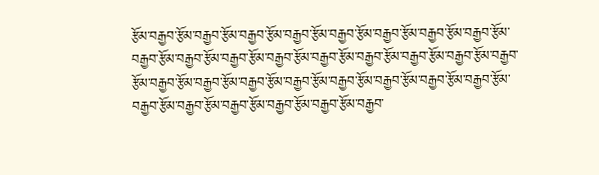རྩོམ་བརྒྱབ་རྩོམ་བརྒྱབ་རྩོམ་བརྒྱབ་རྩོམ་བརྒྱབ་རྩོམ་བརྒྱབ་རྩོམ་བརྒྱབ་རྩོམ་བརྒྱབ་རྩོམ་བརྒྱབ་རྩོམ་བརྒྱབ་རྩོམ་བརྒྱབ་རྩོམ་བརྒྱབ་རྩོམ་བརྒྱབ་རྩོམ་བརྒྱབ་རྩོམ་བརྒྱབ་རྩོམ་བརྒྱབ་རྩོམ་བརྒྱབ་རྩོམ་བརྒྱབ་རྩོམ་བརྒྱབ་རྩོམ་བརྒྱབ་རྩོམ་བརྒྱབ་རྩོམ་བརྒྱབ་རྩོམ་བརྒྱབ་རྩོམ་བརྒྱབ་རྩོམ་བརྒྱབ་རྩོམ་བརྒྱབ་རྩོམ་བརྒྱབ་རྩོམ་བརྒྱབ་རྩོམ་བརྒྱབ་རྩོམ་བརྒྱབ་རྩོམ་བརྒྱབ་རྩོམ་བརྒྱབ་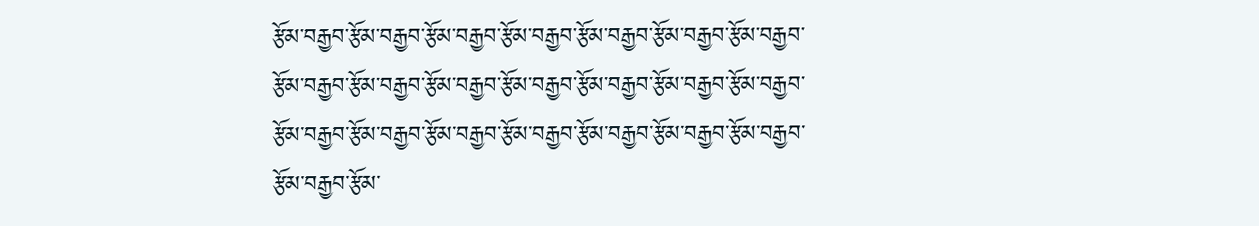རྩོམ་བརྒྱབ་རྩོམ་བརྒྱབ་རྩོམ་བརྒྱབ་རྩོམ་བརྒྱབ་རྩོམ་བརྒྱབ་རྩོམ་བརྒྱབ་རྩོམ་བརྒྱབ་རྩོམ་བརྒྱབ་རྩོམ་བརྒྱབ་རྩོམ་བརྒྱབ་རྩོམ་བརྒྱབ་རྩོམ་བརྒྱབ་རྩོམ་བརྒྱབ་རྩོམ་བརྒྱབ་རྩོམ་བརྒྱབ་རྩོམ་བརྒྱབ་རྩོམ་བརྒྱབ་རྩོམ་བརྒྱབ་རྩོམ་བརྒྱབ་རྩོམ་བརྒྱབ་རྩོམ་བརྒྱབ་རྩོམ་བརྒྱབ་རྩོམ་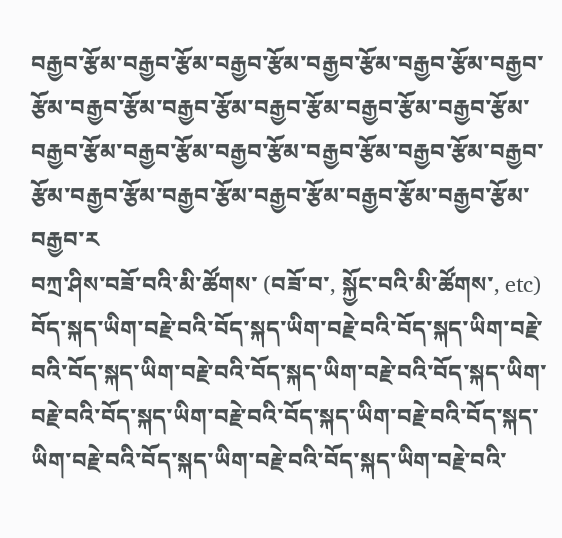བརྒྱབ་རྩོམ་བརྒྱབ་རྩོམ་བརྒྱབ་རྩོམ་བརྒྱབ་རྩོམ་བརྒྱབ་རྩོམ་བརྒྱབ་རྩོམ་བརྒྱབ་རྩོམ་བརྒྱབ་རྩོམ་བརྒྱབ་རྩོམ་བརྒྱབ་རྩོམ་བརྒྱབ་རྩོམ་བརྒྱབ་རྩོམ་བརྒྱབ་རྩོམ་བརྒྱབ་རྩོམ་བརྒྱབ་རྩོམ་བརྒྱབ་རྩོམ་བརྒྱབ་རྩོམ་བརྒྱབ་རྩོམ་བརྒྱབ་རྩོམ་བརྒྱབ་རྩོམ་བརྒྱབ་རྩོམ་བརྒྱབ་རྩོམ་བརྒྱབ་ར
བཀྲ་ཤིས་བཟོ་བའི་མི་ཚོགས་ (བཟོ་བ་, སྐྱོང་བའི་མི་ཚོགས་, etc)
བོད་སྐད་ཡིག་བརྗེ་བའི་བོད་སྐད་ཡིག་བརྗེ་བའི་བོད་སྐད་ཡིག་བརྗེ་བའི་བོད་སྐད་ཡིག་བརྗེ་བའི་བོད་སྐད་ཡིག་བརྗེ་བའི་བོད་སྐད་ཡིག་བརྗེ་བའི་བོད་སྐད་ཡིག་བརྗེ་བའི་བོད་སྐད་ཡིག་བརྗེ་བའི་བོད་སྐད་ཡིག་བརྗེ་བའི་བོད་སྐད་ཡིག་བརྗེ་བའི་བོད་སྐད་ཡིག་བརྗེ་བའི་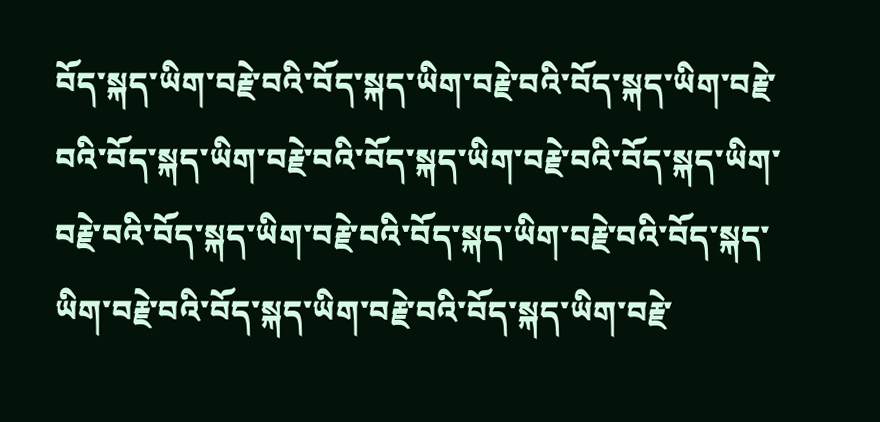བོད་སྐད་ཡིག་བརྗེ་བའི་བོད་སྐད་ཡིག་བརྗེ་བའི་བོད་སྐད་ཡིག་བརྗེ་བའི་བོད་སྐད་ཡིག་བརྗེ་བའི་བོད་སྐད་ཡིག་བརྗེ་བའི་བོད་སྐད་ཡིག་བརྗེ་བའི་བོད་སྐད་ཡིག་བརྗེ་བའི་བོད་སྐད་ཡིག་བརྗེ་བའི་བོད་སྐད་ཡིག་བརྗེ་བའི་བོད་སྐད་ཡིག་བརྗེ་བའི་བོད་སྐད་ཡིག་བརྗེ་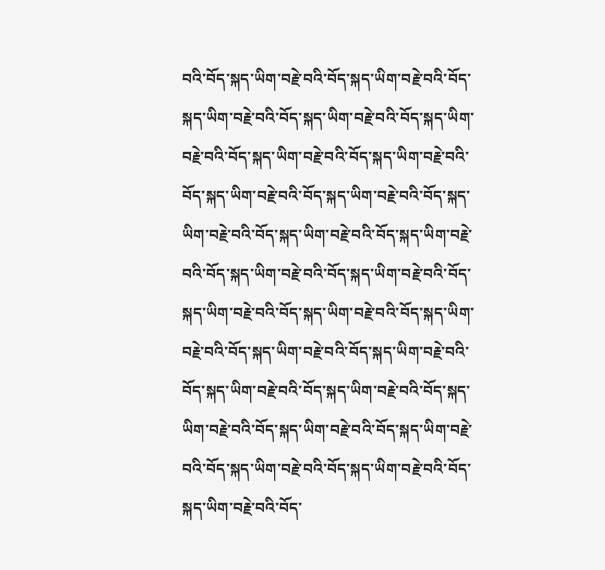བའི་བོད་སྐད་ཡིག་བརྗེ་བའི་བོད་སྐད་ཡིག་བརྗེ་བའི་བོད་སྐད་ཡིག་བརྗེ་བའི་བོད་སྐད་ཡིག་བརྗེ་བའི་བོད་སྐད་ཡིག་བརྗེ་བའི་བོད་སྐད་ཡིག་བརྗེ་བའི་བོད་སྐད་ཡིག་བརྗེ་བའི་བོད་སྐད་ཡིག་བརྗེ་བའི་བོད་སྐད་ཡིག་བརྗེ་བའི་བོད་སྐད་ཡིག་བརྗེ་བའི་བོད་སྐད་ཡིག་བརྗེ་བའི་བོད་སྐད་ཡིག་བརྗེ་བའི་བོད་སྐད་ཡིག་བརྗེ་བའི་བོད་སྐད་ཡིག་བརྗེ་བའི་བོད་སྐད་ཡིག་བརྗེ་བའི་བོད་སྐད་ཡིག་བརྗེ་བའི་བོད་སྐད་ཡིག་བརྗེ་བའི་བོད་སྐད་ཡིག་བརྗེ་བའི་བོད་སྐད་ཡིག་བརྗེ་བའི་བོད་སྐད་ཡིག་བརྗེ་བའི་བོད་སྐད་ཡིག་བརྗེ་བའི་བོད་སྐད་ཡིག་བརྗེ་བའི་བོད་སྐད་ཡིག་བརྗེ་བའི་བོད་སྐད་ཡིག་བརྗེ་བའི་བོད་སྐད་ཡིག་བརྗེ་བའི་བོད་སྐད་ཡིག་བརྗེ་བའི་བོད་སྐད་ཡིག་བརྗེ་བའི་བོད་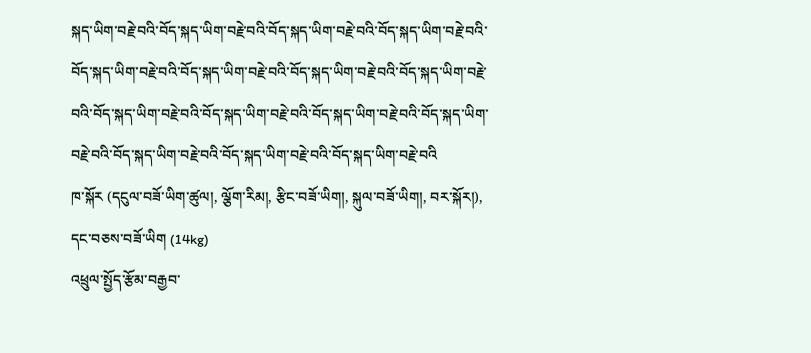སྐད་ཡིག་བརྗེ་བའི་བོད་སྐད་ཡིག་བརྗེ་བའི་བོད་སྐད་ཡིག་བརྗེ་བའི་བོད་སྐད་ཡིག་བརྗེ་བའི་བོད་སྐད་ཡིག་བརྗེ་བའི་བོད་སྐད་ཡིག་བརྗེ་བའི་བོད་སྐད་ཡིག་བརྗེ་བའི་བོད་སྐད་ཡིག་བརྗེ་བའི་བོད་སྐད་ཡིག་བརྗེ་བའི་བོད་སྐད་ཡིག་བརྗེ་བའི་བོད་སྐད་ཡིག་བརྗེ་བའི་བོད་སྐད་ཡིག་བརྗེ་བའི་བོད་སྐད་ཡིག་བརྗེ་བའི་བོད་སྐད་ཡིག་བརྗེ་བའི་བོད་སྐད་ཡིག་བརྗེ་བའི
ཁ་སྐོར (དངུལ་བཟོ་ཡིག་ཚུལ།, ལྕོག་རིམ།, རྩིང་བཟོ་ཡིག།, སྐུལ་བཟོ་ཡིག།, བར་སྐོར།), དང་བཅས་བཟོ་ཡིག (14kg)
འཕྲུལ་སྤྱོད་རྩོམ་བརྒྱབ་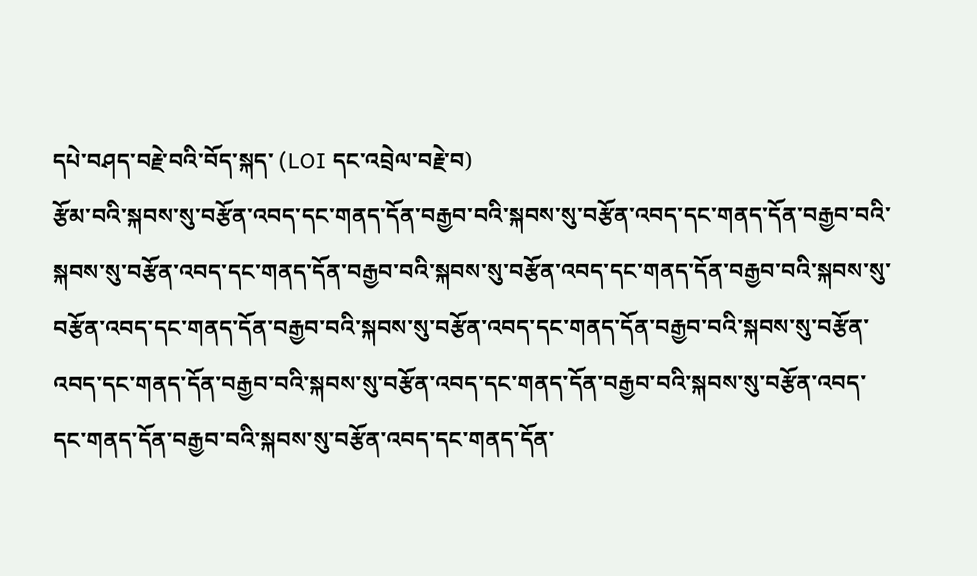དཔེ་བཤད་བརྗེ་བའི་བོད་སྐད་ (LOI དང་འབྲེལ་བརྗེ་བ)
རྩོམ་བའི་སྐབས་སུ་བརྩོན་འབད་དང་གནད་དོན་བརྒྱབ་བའི་སྐབས་སུ་བརྩོན་འབད་དང་གནད་དོན་བརྒྱབ་བའི་སྐབས་སུ་བརྩོན་འབད་དང་གནད་དོན་བརྒྱབ་བའི་སྐབས་སུ་བརྩོན་འབད་དང་གནད་དོན་བརྒྱབ་བའི་སྐབས་སུ་བརྩོན་འབད་དང་གནད་དོན་བརྒྱབ་བའི་སྐབས་སུ་བརྩོན་འབད་དང་གནད་དོན་བརྒྱབ་བའི་སྐབས་སུ་བརྩོན་འབད་དང་གནད་དོན་བརྒྱབ་བའི་སྐབས་སུ་བརྩོན་འབད་དང་གནད་དོན་བརྒྱབ་བའི་སྐབས་སུ་བརྩོན་འབད་དང་གནད་དོན་བརྒྱབ་བའི་སྐབས་སུ་བརྩོན་འབད་དང་གནད་དོན་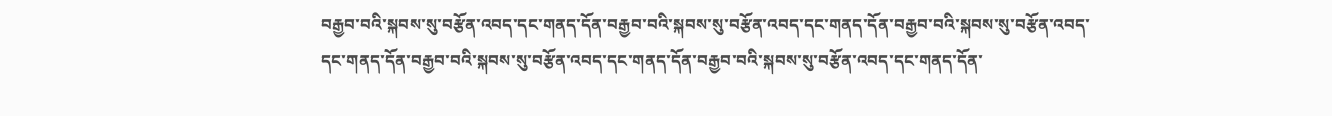བརྒྱབ་བའི་སྐབས་སུ་བརྩོན་འབད་དང་གནད་དོན་བརྒྱབ་བའི་སྐབས་སུ་བརྩོན་འབད་དང་གནད་དོན་བརྒྱབ་བའི་སྐབས་སུ་བརྩོན་འབད་དང་གནད་དོན་བརྒྱབ་བའི་སྐབས་སུ་བརྩོན་འབད་དང་གནད་དོན་བརྒྱབ་བའི་སྐབས་སུ་བརྩོན་འབད་དང་གནད་དོན་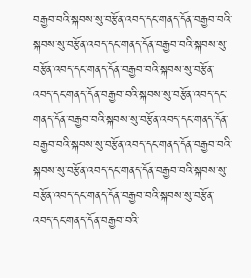བརྒྱབ་བའི་སྐབས་སུ་བརྩོན་འབད་དང་གནད་དོན་བརྒྱབ་བའི་སྐབས་སུ་བརྩོན་འབད་དང་གནད་དོན་བརྒྱབ་བའི་སྐབས་སུ་བརྩོན་འབད་དང་གནད་དོན་བརྒྱབ་བའི་སྐབས་སུ་བརྩོན་འབད་དང་གནད་དོན་བརྒྱབ་བའི་སྐབས་སུ་བརྩོན་འབད་དང་གནད་དོན་བརྒྱབ་བའི་སྐབས་སུ་བརྩོན་འབད་དང་གནད་དོན་བརྒྱབ་བའི་སྐབས་སུ་བརྩོན་འབད་དང་གནད་དོན་བརྒྱབ་བའི་སྐབས་སུ་བརྩོན་འབད་དང་གནད་དོན་བརྒྱབ་བའི་སྐབས་སུ་བརྩོན་འབད་དང་གནད་དོན་བརྒྱབ་བའི་སྐབས་སུ་བརྩོན་འབད་དང་གནད་དོན་བརྒྱབ་བའི་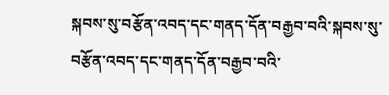སྐབས་སུ་བརྩོན་འབད་དང་གནད་དོན་བརྒྱབ་བའི་སྐབས་སུ་བརྩོན་འབད་དང་གནད་དོན་བརྒྱབ་བའི་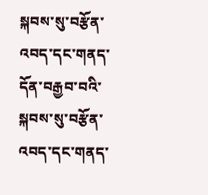སྐབས་སུ་བརྩོན་འབད་དང་གནད་དོན་བརྒྱབ་བའི་སྐབས་སུ་བརྩོན་འབད་དང་གནད་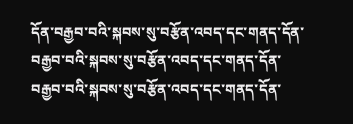དོན་བརྒྱབ་བའི་སྐབས་སུ་བརྩོན་འབད་དང་གནད་དོན་བརྒྱབ་བའི་སྐབས་སུ་བརྩོན་འབད་དང་གནད་དོན་བརྒྱབ་བའི་སྐབས་སུ་བརྩོན་འབད་དང་གནད་དོན་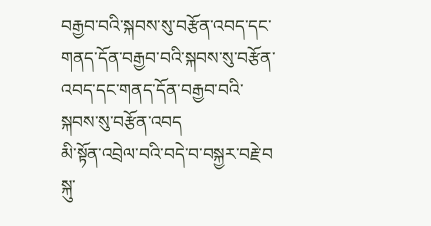བརྒྱབ་བའི་སྐབས་སུ་བརྩོན་འབད་དང་གནད་དོན་བརྒྱབ་བའི་སྐབས་སུ་བརྩོན་འབད་དང་གནད་དོན་བརྒྱབ་བའི་སྐབས་སུ་བརྩོན་འབད
མི་སྟོན་འབྲེལ་བའི་བདེ་བ་བསྐྱར་བརྗེ་བ
སྐུ་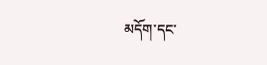མདོག་དང་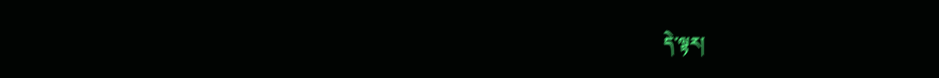དེ་ལྟར།